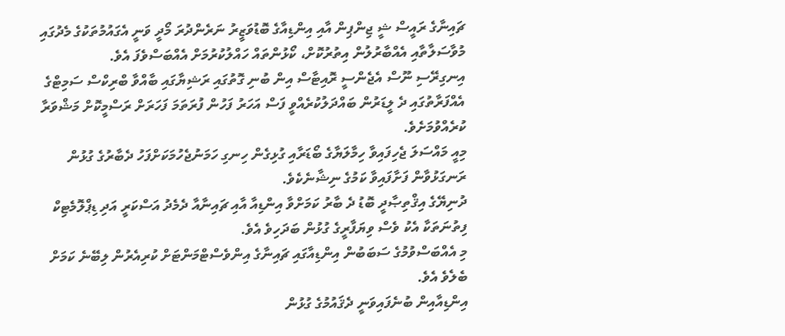ޗައިނާގެ ރައީސް ޝީ ޖިންޕިން އާއި އިންޑިއާގެ ބޮޑުވަޒީރު ނަރެންދުރަ މޯދީ ވަނީ އެގައުމުތަކުގެ މެދުގައި މުވާސަލާތާއި އެއްބާރުލުން އިތުރުކޮށް، ކޯޅުންތައް ހައްލުކުރުމަށް އެއްބަސްވެފަ އެވެ.
އިނގިރޭސި ނޫސް އެޖެންސީ ރޮއިޓާސް އިން ބުނި ގޮތުގައި ރަޝިޔާގައި ބާއްވާ ބްރިކްސް ސަމިޓްގެ އެއްފަރާތުގައި ދެ ލީޑަރުން ބައްދަލުކުރެއްވީ ފަސް އަހަރު ފަހުން ފުރަތަމަ ފަހަރަށް ރަސްމީކޮށް މަޝްވަރާ ކުރެއްވުމަށެވެ.
މިއީ މައްސަލަ ޖެހިފައިވާ ހިމާލަޔާގެ ބޯޑަރާއި ގުޅިގެން ހިނގި ހަމަނުޖެހުމަކަށްފަހު ދެބާރުގެ ގުޅުން ރަނގަޅުވާން ފަށާފައިވާ ކަމުގެ ނިޝާނެކެވެ.
ދުނިޔޭގެ އިޤްތިޞާދީ ބޮޑު ދެ ބާރު ކަމަށްވާ އިންޑިއާ އާއި ޗައިނާއާ ދެމެދު އަސްކަރީ އަދި ޑިޕްލޮމެޓިކް ފިތުނަތަކާ އެކު ވެސް ވިޔަފާރީގެ ގުޅުން ބަދަހިވެ އެވެ.
މި އެއްބަސްވުމުގެ ސަބަބުން އިންޑިއާގައި ޗައިނާގެ އިންވެސްޓްމަންޓަށް ކުރިއެރުން ލިބޭނެ ކަމަށް ބެލެވެ އެވެ.
އިންޑިއާއިން ބުނެފައިވަނީ ދެޤައުމުގެ ގުޅުން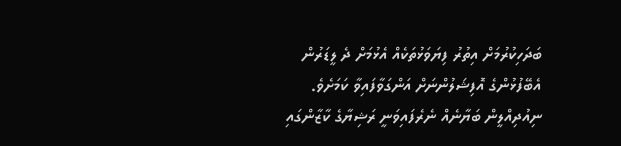ބަދަހިކުރުމަށް އިތުރު ފިޔަވަޅުތަކެއް އެޅުމަށް ދެ ލީޑަރުން އެބޭފުޅުންގެ އޮފިޝަލުންނަށް އަންގަވާފައިވާ ކަމަށެވެ.
ނިއުދިއްލީން ބަޔާނެއް ނެރެފައިވަނީ ރަޝިޔާގެ ކާޒާންގައި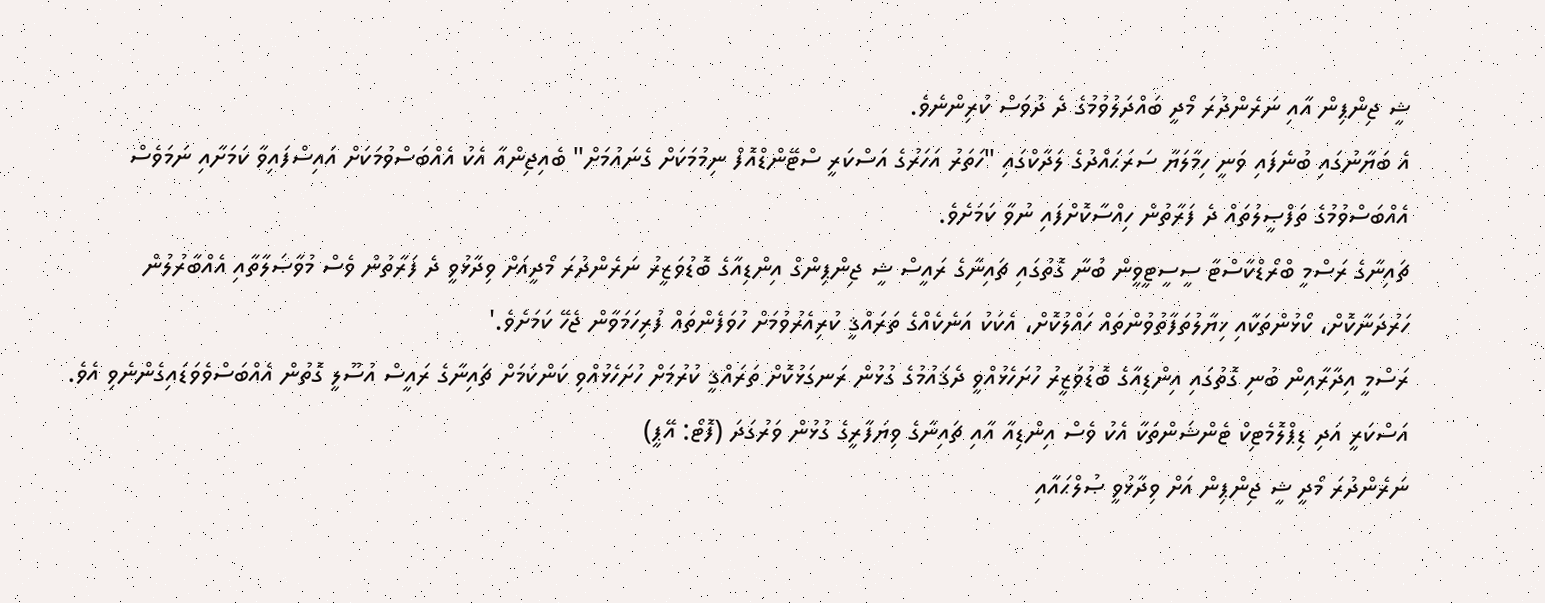ޝީ ޖިންޕިން އާއި ނަރެންދުރަ މޯދީ ބައްދަލުވުމުގެ ދެ ދުވަސް ކުރިންނެވެ.
އެ ބަޔާނުގައި ބުނެފައި ވަނީ ހިމާލަޔާ ސަރަޙައްދުގެ ލަދާކްގައި "ހަތަރު އަހަރުގެ އަސްކަރީ ސްޓޭންޑްއޮފް ނިމުމަކަށް ގެނައުމަށް" ބެއިޖިންއާ އެކު އެއްބަސްވުމަކަށް އައިސްފައިވާ ކަމަށާއި ނަމަވެސް އެއްބަސްވުމުގެ ތަފްޞީލުތައް ދެ ފަރާތުން ހިއްސާކޮށްފައި ނުވާ ކަމަށެވެ.
ޗައިނާގެ ރަސްމީ ބްރޯޑްކާސްޓާ ސީސީޓީވީން ބުނާ ގޮތުގައި ޗައިނާގެ ރައީސް ޝީ ޖިންޕިންގް އިންޑިއާގެ ބޮޑުވަޒީރު ނަރެންދުރަ މޯދީއަށް ވިދާޅުވީ ދެ ފަރާތުން ވެސް މުވާޞަލާތާއި އެއްބާރުލުން ހަރުދަނާކޮށް، ކޯޅުންތަކާއި ޚިޔާލުތަފާތުވުންތައް ހައްލުކޮށް، އެކަކު އަނެކެއްގެ ތަރައްޤީ ކުރިއެރުވުމަށް ހުވަފެންތައް ފުރިހަމަވާން ޖެހޭ ކަމަށެވެ.'
ރަސްމީ އިދާރާއިން ބުނި ގޮތުގައި އިންޑިއާގެ ބޮޑުވަޒީރު ހުށަހެޅުއްވީ ދެޤައުމުގެ ގުޅުން ރަނގަޅުކޮށް ތަރައްޤީ ކުރުމަށް ހުށަހެޅުއްވި ކަންކަމަށް ޗައިނާގެ ރައީސް އުސޫލީ ގޮތުން އެއްބަސްވެވަޑައިގެންނެވި އެވެ.
އަސްކަރީ އަދި ޑިޕްލޮމެޓިކް ޓެންޝަންތަކާ އެކު ވެސް އިންޑިއާ އާއި ޗައިނާގެ ވިޔަފާރީގެ ގުޅުން ވަރުގަދަ (ފޮޓޯ: އޭޕީ)
ނަރެންދުރަ މޯދީ ޝީ ޖިންޕިން އަށް ވިދާޅުވީ ޞުލްޙައާއި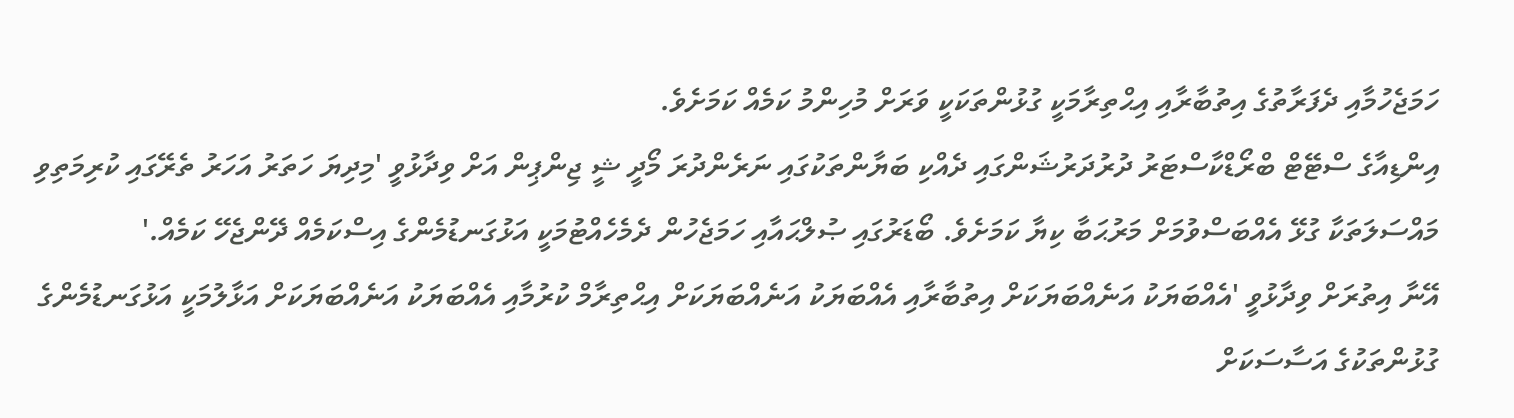ހަމަޖެހުމާއި ދެފަރާތުގެ އިތުބާރާއި އިޙްތިރާމަކީ ގުޅުންތަކަކީ ވަރަށް މުހިންމު ކަމެއް ކަމަށެވެ.
އިންޑިއާގެ ސްޓޭޓް ބްރޯޑްކާސްޓަރު ދުރުދަރުޝަންގައި ދެއްކި ބަޔާންތަކުގައި ނަރެންދުރަ މޯދީ ޝީ ޖިންޕިން އަށް ވިދާޅުވީ 'މިދިޔަ ހަތަރު އަހަރު ތެރޭގައި ކުރިމަތިވި މައްސަލަތަކާ ގުޅޭ އެއްބަސްވުމަށް މަރުޙަބާ ކިޔާ ކަމަށެވެ. ބޯޑަރުގައި ޞުލްޙައާއި ހަމަޖެހުން ދެމެހެއްޓުމަކީ އަޅުގަނޑުމެންގެ އިސްކަމެއް ދޭންޖެހޭ ކަމެއް.'
އޭނާ އިތުރަށް ވިދާޅުވީ 'އެއްބަޔަކު އަނެއްބަޔަކަށް އިތުބާރާއި އެއްބަޔަކު އަނެއްބަޔަކަށް އިޙްތިރާމް ކުރުމާއި އެއްބަޔަކު އަނެއްބަޔަކަށް އަޅާލުމަކީ އަޅުގަނޑުމެންގެ ގުޅުންތަކުގެ އަސާސަކަށް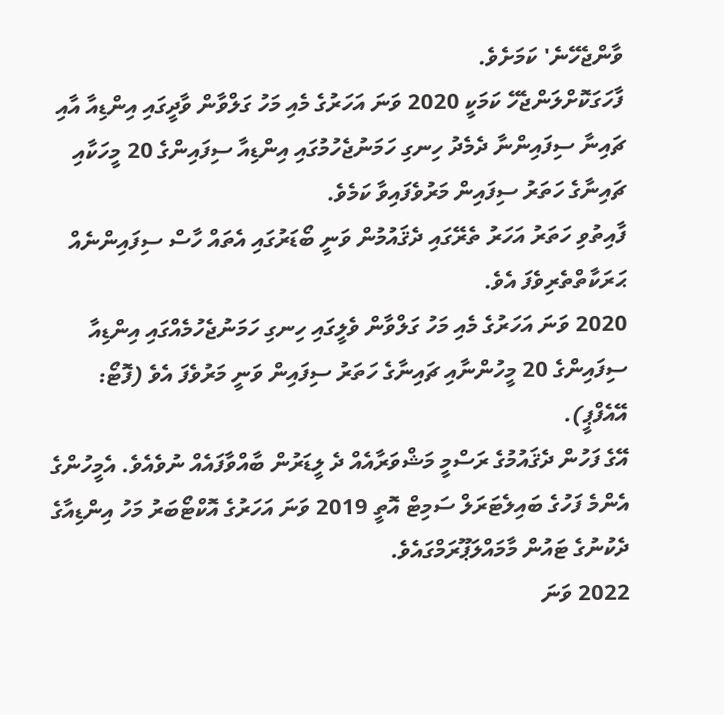ވާންޖެހޭނެ' ކަމަށެވެ.
ފާހަގަކޮށްލަންޖެހޭ ކަމަކީ 2020 ވަނަ އަހަރުގެ މެއި މަހު ގަލްވާން ވާދީގައި އިންޑިއާ އާއި ޗައިނާ ސިފައިންނާ ދެމެދު ހިނގި ހަމަނުޖެހުމުގައި އިންޑިއާ ސިފައިންގެ 20 މީހަކާއި ޗައިނާގެ ހަތަރު ސިފައިން މަރުވެފައިވާ ކަމެވެ.
ފާއިތުވި ހަތަރު އަހަރު ތެރޭގައި ދެޤައުމުން ވަނީ ބޯޑަރުގައި އެތައް ހާސް ސިފައިންނެއް ޙަރަކާތްތެރިވެފަ އެވެ.
2020 ވަނަ އަހަރުގެ މެއި މަހު ގަލްވާން ވެލީގައި ހިނގި ހަމަނުޖެހުމެއްގައި އިންޑިއާ ސިފައިންގެ 20 މީހުންނާއި ޗައިނާގެ ހަތަރު ސިފައިން ވަނީ މަރުވެފަ އެވެ (ފޮޓޯ: އޭއެފްޕީ).
އޭގެ ފަހުން ދެޤައުމުގެ ރަސްމީ މަޝްވަރާއެއް ދެ ލީޑަރުން ބާއްވާފައެއް ނުވެއެވެ. އެމީހުންގެ އެންމެ ފަހުގެ ބައިލެޓަރަލް ސަމިޓް އޮތީ 2019 ވަނަ އަހަރުގެ އޮކްޓޯބަރު މަހު އިންޑިއާގެ ދެކުނުގެ ޓައުން މާމައްލަޕޫރަމްގައެވެ.
2022 ވަނަ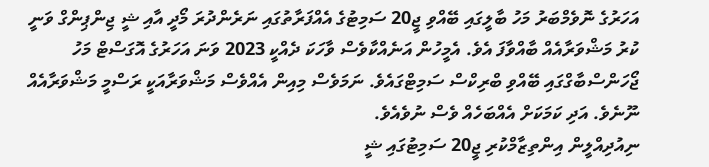އަހަރުގެ ނޮވެމްބަރު މަހު ބާލީގައި ބޭއްވި ޖީ20 ސަމިޓުގެ އެއްފަރާތުގައި ނަރެންދުރަ މޯދީ އާއި ޝީ ޖިންޕިންގް ވަނީ ކުރު މަޝްވަރާއެއް ބާއްވާފަ އެވެ. އެމީހުން އަނެއްކާވެސް ވާހަކަ ދެއްކީ 2023 ވަނަ އަހަރުގެ އޮގަސްޓް މަހު ޖޯހަންސްބާގްގައި ބޭއްވި ބްރިކްސް ސަމިޓްގައެވެ. ނަމަވެސް މިއިން އެއްވެސް މަޝްވަރާއަކީ ރަސްމީ މަޝްވަރާއެއް ނޫނެވެ. އަދި ކަމަކަށް އެއްބަހެއް ވެސް ނުވެއެވެ.
ނިއުދިއްލީން އިންތިޒާމްކުރި ޖީ20 ސަމިޓުގައި ޝީ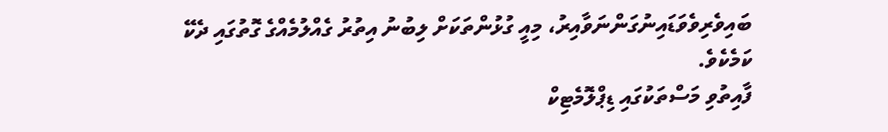ބައިވެރިވެވަޑައިނުގަންނަވާއިރު، މިއީ ގުޅުންތަކަށް ލިބުނު އިތުރު ގެއްލުމެއްގެ ގޮތުގައި ދެކޭ ކަމެކެވެ.
ފާއިތުވި މަސްތަކުގައި ޑިޕްލޮމެޓިކް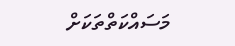މަސައްކަތްތަކަށް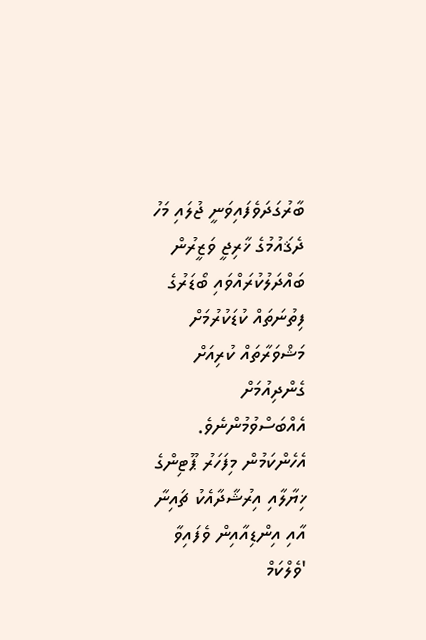ބާރުގަދަވެފައިވަނީ ޖުލައި މަހު ދެޤައުމުގެ ޚާރިޖީ ވަޒީރުން ބައްދަލުކުރައްވައި ބޯޑަރުގެ ފިތުނަތައް ކުޑަކުރުމަށް މަޝްވަރާތައް ކުރިއަށް ގެންދިއުމަށް އެއްބަސްވުމުންނެވެ.
އެހެންކަމުން މިފަހަރު ޕޫޓިންގެ ޚިޔާލާއި އިރުޝާދާއެކު ޗައިނާ އާއި އިންޑިއާއިން ވެފައިވާ 'ވެލްކަމް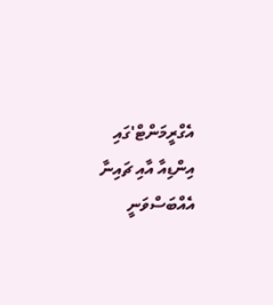އެގްރީމަންޓް'ގައި އިންޑިއާ އާއި ޗައިނާ އެއްބަސްވަނީ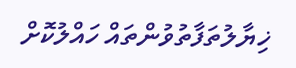ޚިޔާލުތަފާތުވުންތައް ހައްލުކޮށް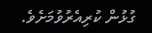ގުޅުން ކުރިއެރުވުމަށެވެ.